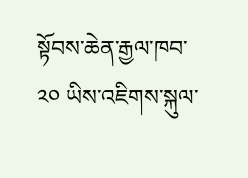སྟོབས་ཆེན་རྒྱལ་ཁབ་༢༠ ཡིས་འཇིགས་སྐུལ་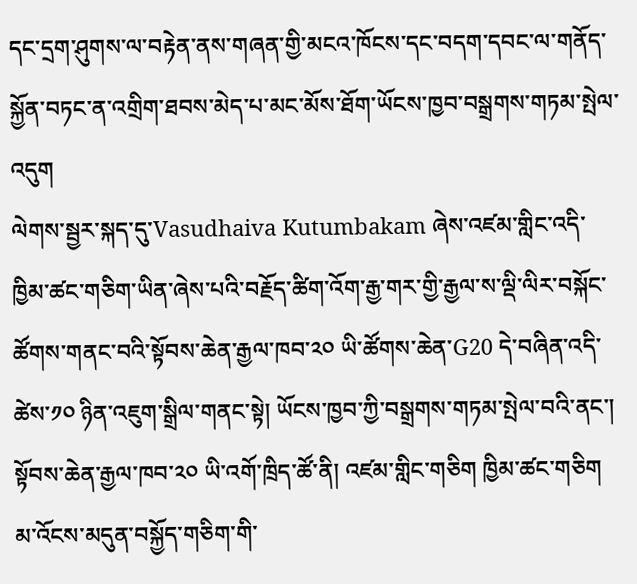དང་དྲག་ཤུགས་ལ་བརྟེན་ནས་གཞན་གྱི་མངའ་ཁོངས་དང་བདག་དབང་ལ་གནོད་སྐྱོན་བཏང་ན་འགྲིག་ཐབས་མེད་པ་མང་མོས་ཐོག་ཡོངས་ཁྱབ་བསྒྲགས་གཏམ་སྤེལ་འདུག
ལེགས་སྦྱར་སྐད་དུ་Vasudhaiva Kutumbakam ཞེས་འཛམ་གླིང་འདི་ཁྱིམ་ཚང་གཅིག་ཡིན་ཞེས་པའི་བརྗོད་ཚིག་འོག་རྒྱ་གར་གྱི་རྒྱལ་ས་ལྡི་ལིར་བསྐོང་ཚོགས་གནང་བའི་སྟོབས་ཆེན་རྒྱལ་ཁབ་༢༠ ཡི་ཚོགས་ཆེན་G20 དེ་བཞིན་འདི་ཚེས་༡༠ ཉིན་འཇུག་སྒྲིལ་གནང་སྟེ། ཡོངས་ཁྱབ་ཀྱི་བསྒྲགས་གཏམ་སྤེལ་བའི་ནང་། སྟོབས་ཆེན་རྒྱལ་ཁབ་༢༠ ཡི་འགོ་ཁྲིད་ཚོ་ནི། འཛམ་གླིང་གཅིག ཁྱིམ་ཚང་གཅིག མ་འོངས་མདུན་བསྐྱོད་གཅིག་གི་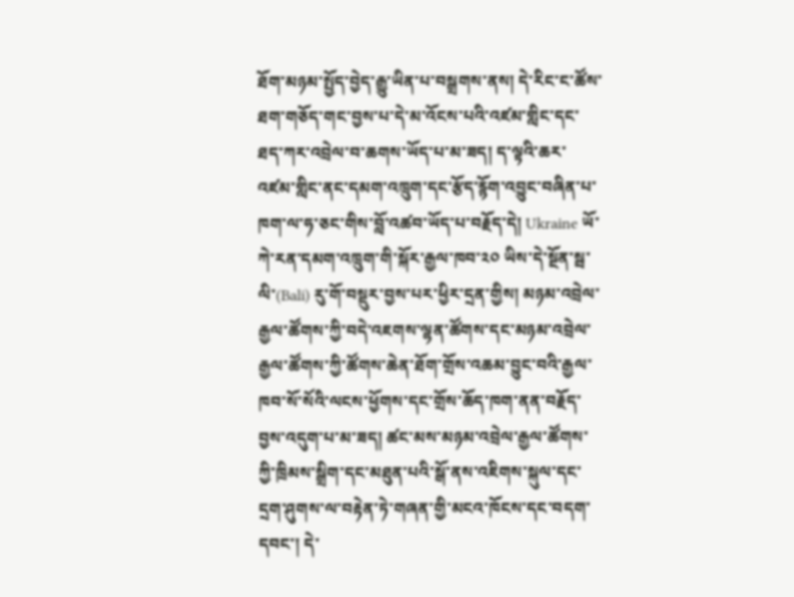ཐོག་མཉམ་སྤྱོད་བྱེད་རྒྱུ་ཡིན་པ་བསྒྲགས་ནས། དེ་རིང་ང་ཚོས་ཐག་གཅོད་གང་བྱས་པ་དེ་མ་འོངས་པའི་འཛམ་གླིང་དང་ཐད་ཀར་འབྲེལ་བ་ཆགས་ཡོད་པ་མ་ཟད། ད་ལྟའི་ཆར་འཛམ་གླིང་ནང་དམག་འཁྲུག་དང་རྩོད་རྙོག་འབྱུང་བཞིན་པ་ཁག་ལ་ཧ་ཅང་གིས་བློ་འཚབ་ཡོད་པ་བརྗོད་དེ། Ukraine ཡོ་ཀེ་རན་དམག་འཁྲུག་གི་སྐོར་རྒྱལ་ཁབ་༢༠ ཡིས་དེ་སྔོན་སྦ་ལི་(Bali) རུ་གོ་བསྡུར་བྱས་པར་ཕྱིར་དྲན་གྱིས། མཉམ་འབྲེལ་རྒྱལ་ཚོགས་ཀྱི་བདེ་འཇགས་ལྷན་ཚོགས་དང་མཉམ་འབྲེལ་རྒྱལ་ཚོགས་ཀྱི་ཚོགས་ཆེན་ཐོག་གྲོས་འཆམ་བྱུང་བའི་རྒྱལ་ཁབ་སོ་སོའི་ལངས་ཕྱོགས་དང་གྲོས་ཆོད་ཁག་ནན་བརྗོད་བྱས་འདུག་པ་མ་ཟད། ཚང་མས་མཉམ་འབྲེལ་རྒྱལ་ཚོགས་ཀྱི་ཁྲིམས་སྒྲིག་དང་མཐུན་པའི་སྒོ་ནས་འཇིགས་སྐུལ་དང་དྲག་ཤུགས་ལ་བརྟེན་ཏེ་གཞན་གྱི་མངའ་ཁོངས་དང་བདག་དབང་། དེ་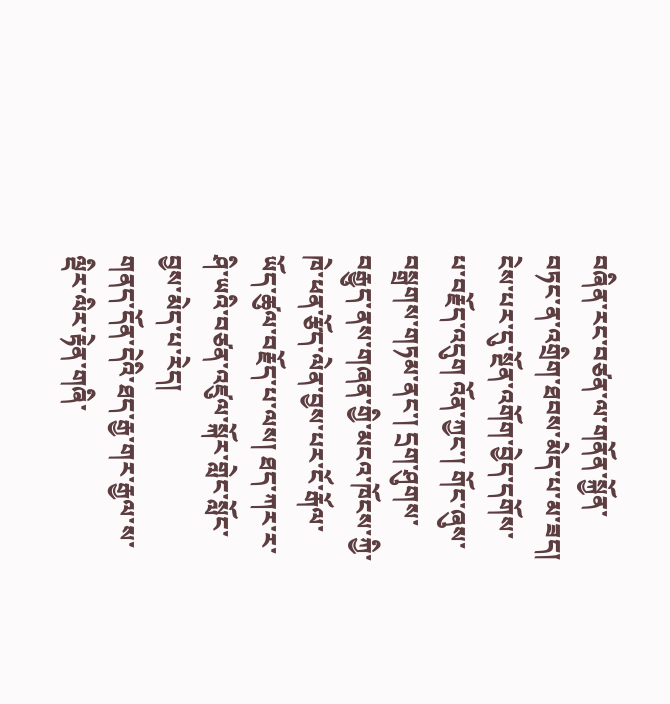བཞིན་རང་བཙན་ལ་གནོན་སྐྱོན་བཏང་ན་འགྲིག་ཐབས་མེད་པ་མ་ཟད། ངེས་པར་དུ་སྔོན་འགོག་བྱེད་དགོས་པ་བརྗོད་འདུག འོན་ཀྱང་། གོང་ཞུས་བསྒྲགས་གཏམ་ནང་། དྲག་ཤུགས་བརྒྱུད་ནས་གཞན་གྱི་མངའ་ཁོངས་ཀྱི་ཁེ་ཕན་རྩོད་ལེན་བྱས་པར་ངོ་རྒོལ་ཡོད་ཚུལ་བརྗོད་པ་ལས། ཐད་ཀར་ར་ཤི་ཡའི་བཙན་འཛུལ་སྐོར་གླེང་སློང་བྱས་མེད་པ་རེད།
གནད་དོན་དེའི་ཐད་རྒྱ་གར་རྒྱལ་ས་ལྡིར་ལིར་རྟེན་གཞི་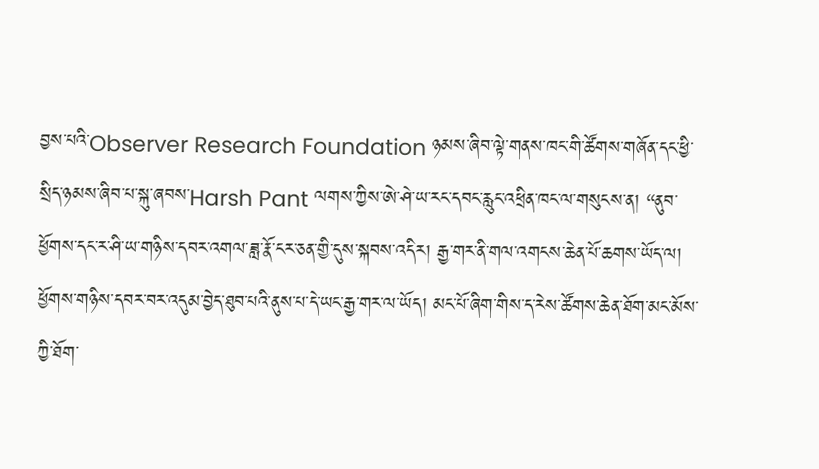བྱས་པའི་Observer Research Foundation ཉམས་ཞིབ་ལྟེ་གནས་ཁང་གི་ཚོགས་གཞོན་དང་ཕྱི་སྲིད་ཉམས་ཞིབ་པ་སྐུ་ཞབས་Harsh Pant ལགས་ཀྱིས་ཨེ་ཤེ་ཡ་རང་དབང་རླུང་འཕྲིན་ཁང་ལ་གསུངས་ན། “ནུབ་ཕྱོགས་དང་ར་ཤི་ཡ་གཉིས་དབར་འགལ་ཟླ་རྣོ་ངར་ཅན་གྱི་དུས་སྐབས་འདིར། རྒྱ་གར་ནི་གལ་འགངས་ཆེན་པོ་ཆགས་ཡོད་ལ། ཕྱོགས་གཉིས་དབར་བར་འདུམ་བྱེད་ཐུབ་པའི་ནུས་པ་དེ་ཡང་རྒྱ་གར་ལ་ཡོད། མང་པོ་ཞིག་གིས་ད་རེས་ཚོགས་ཆེན་ཐོག་མང་མོས་ཀྱི་ཐོག་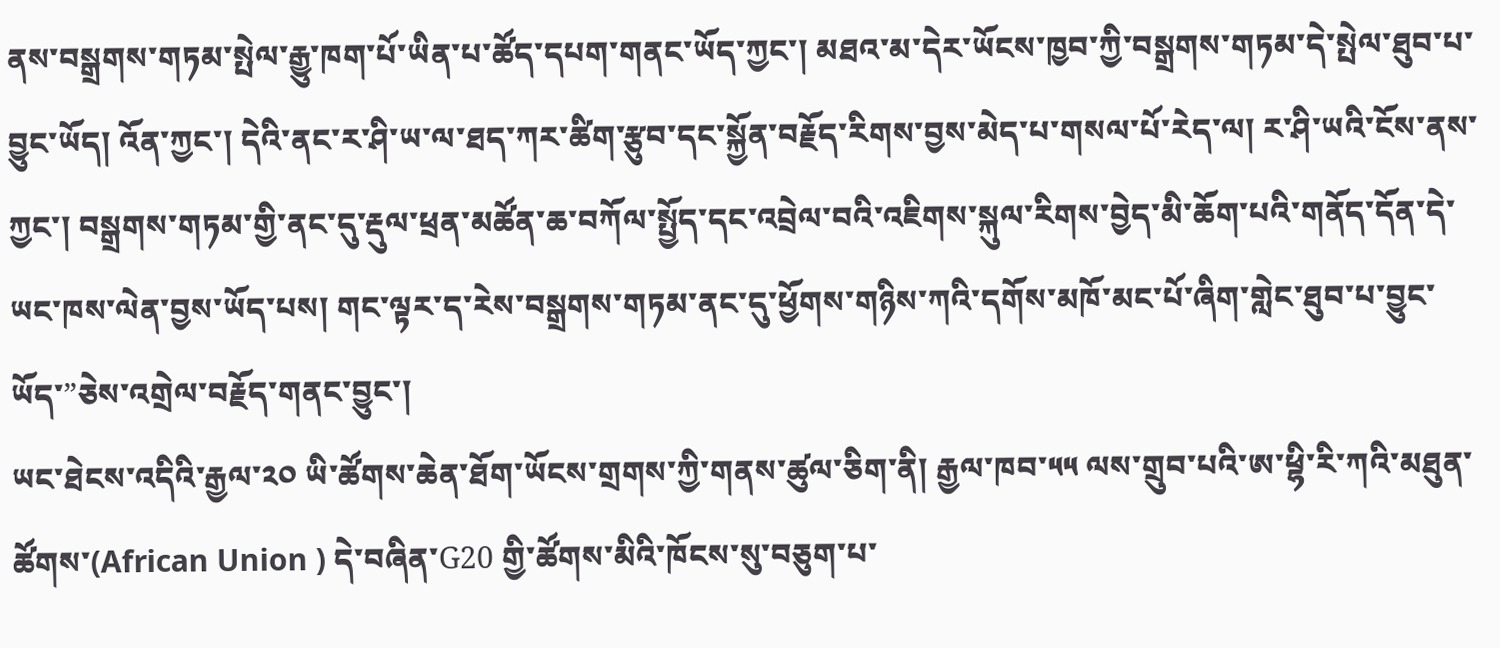ནས་བསྒྲགས་གཏམ་སྤེལ་རྒྱུ་ཁག་པོ་ཡིན་པ་ཚོད་དཔག་གནང་ཡོད་ཀྱང་། མཐའ་མ་དེར་ཡོངས་ཁྱབ་ཀྱི་བསྒྲགས་གཏམ་དེ་སྤེལ་ཐུབ་པ་བྱུང་ཡོད། འོན་ཀྱང་། དེའི་ནང་ར་ཤི་ཡ་ལ་ཐད་ཀར་ཚིག་རྩུབ་དང་སྐྱོན་བརྗོད་རིགས་བྱས་མེད་པ་གསལ་པོ་རེད་ལ། ར་ཤི་ཡའི་ངོས་ནས་ཀྱང་། བསྒྲགས་གཏམ་གྱི་ནང་དུ་རྡུལ་ཕྲན་མཚོན་ཆ་བཀོལ་སྤྱོད་དང་འབྲེལ་བའི་འཇིགས་སྐུལ་རིགས་བྱེད་མི་ཆོག་པའི་གནོད་དོན་དེ་ཡང་ཁས་ལེན་བྱས་ཡོད་པས། གང་ལྟར་ད་རེས་བསྒྲགས་གཏམ་ནང་དུ་ཕྱོགས་གཉིས་ཀའི་དགོས་མཁོ་མང་པོ་ཞིག་གླེང་ཐུབ་པ་བྱུང་ཡོད་”ཅེས་འགྲེལ་བརྗོད་གནང་བྱུང་།
ཡང་ཐེངས་འདིའི་རྒྱལ་༢༠ ཡི་ཚོགས་ཆེན་ཐོག་ཡོངས་གྲགས་ཀྱི་གནས་ཚུལ་ཅིག་ནི། རྒྱལ་ཁབ་༥༥ ལས་གྲུབ་པའི་ཨ་ཕྷི་རི་ཀའི་མཐུན་ཚོགས་(African Union ) དེ་བཞིན་G20 གྱི་ཚོགས་མིའི་ཁོངས་སུ་བཅུག་པ་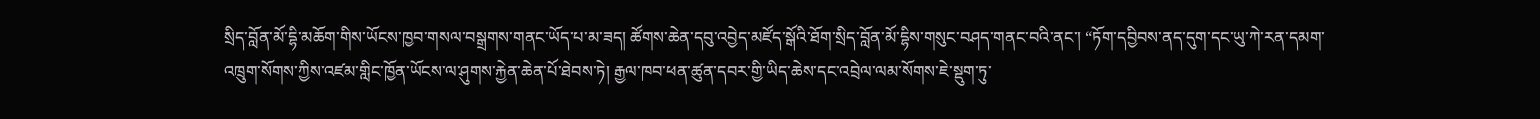སྲིད་བློན་མོ་དྷི་མཆོག་གིས་ཡོངས་ཁྱབ་གསལ་བསྒྲགས་གནང་ཡོད་པ་མ་ཟད། ཚོགས་ཆེན་དབུ་འབྱེད་མཛོད་སྒོའི་ཐོག་སྲིད་བློན་མོ་དྷིས་གསུང་བཤད་གནང་བའི་ནང་། “ཏོག་དབྱིབས་ནད་དུག་དང་ཡུ་ཀེ་རན་དམག་འཁྲུག་སོགས་ཀྱིས་འཛམ་གླིང་ཁྱོན་ཡོངས་ལ་ཤུགས་རྐྱེན་ཆེན་པོ་ཐེབས་ཏེ། རྒྱལ་ཁབ་ཕན་ཚུན་དབར་གྱི་ཡིད་ཆེས་དང་འབྲེལ་ལམ་སོགས་ཇེ་སྡུག་ཏུ་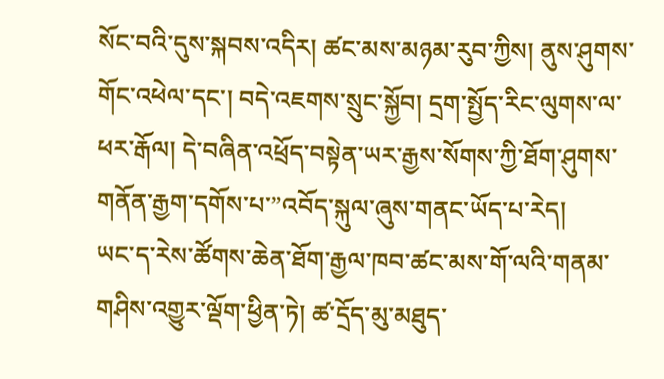སོང་བའི་དུས་སྐབས་འདིར། ཚང་མས་མཉམ་རུབ་ཀྱིས། ནུས་ཤུགས་གོང་འཕེལ་དང་། བདེ་འཇགས་སྲུང་སྐྱོབ། དྲག་སྤྱོད་རིང་ལུགས་ལ་ཕར་རྒོལ། དེ་བཞིན་འཕྲོད་བསྟེན་ཡར་རྒྱས་སོགས་ཀྱི་ཐོག་ཤུགས་གནོན་རྒྱག་དགོས་པ་”འབོད་སྐུལ་ཞུས་གནང་ཡོད་པ་རེད།
ཡང་ད་རེས་ཚོགས་ཆེན་ཐོག་རྒྱལ་ཁབ་ཚང་མས་གོ་ལའི་གནམ་གཤིས་འགྱུར་ལྡོག་ཕྱིན་ཏེ། ཚ་དྲོད་མུ་མཐུད་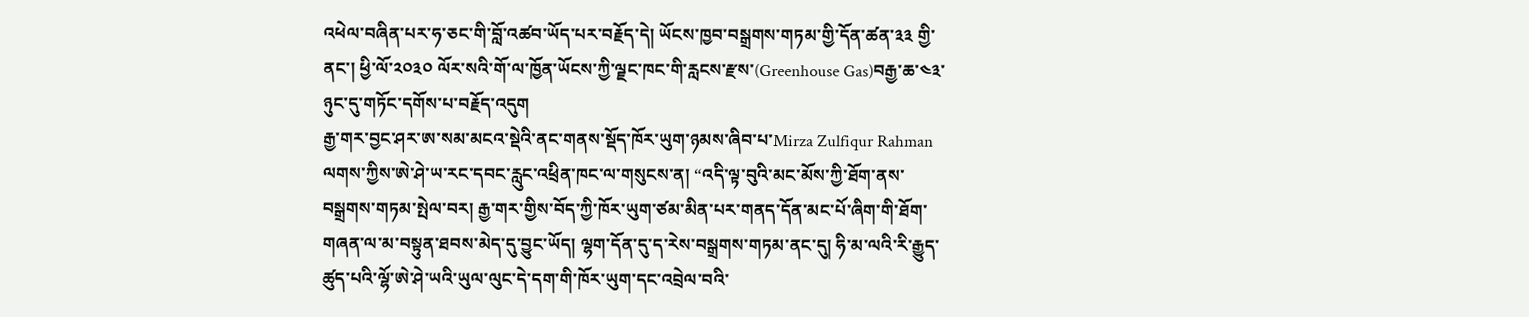འཕེལ་བཞིན་པར་ཧ་ཅང་གི་བློ་འཚབ་ཡོད་པར་བརྗོད་དེ། ཡོངས་ཁྱབ་བསྒྲགས་གཏམ་གྱི་དོན་ཚན་༣༣ གྱི་ནང་། ཕྱི་ལོ་༢༠༣༠ ལོར་སའི་གོ་ལ་ཁྱོན་ཡོངས་ཀྱི་ལྗང་ཁང་གི་རླངས་རྫས་(Greenhouse Gas)བརྒྱ་ཆ་༤༣་ཉུང་དུ་གཏོང་དགོས་པ་བརྗོད་འདུག
རྒྱ་གར་བྱང་ཤར་ཨ་སམ་མངའ་སྡེའི་ནང་གནས་སྡོད་ཁོར་ཡུག་ཉམས་ཞིབ་པ་Mirza Zulfiqur Rahman ལགས་ཀྱིས་ཨེ་ཤེ་ཡ་རང་དབང་རླུང་འཕྲིན་ཁང་ལ་གསུངས་ན། “འདི་ལྟ་བུའི་མང་མོས་ཀྱི་ཐོག་ནས་བསྒྲགས་གཏམ་སྤེལ་བར། རྒྱ་གར་གྱིས་བོད་ཀྱི་ཁོར་ཡུག་ཙམ་མིན་པར་གནད་དོན་མང་པོ་ཞིག་གི་ཐོག་གཞན་ལ་མ་བསྟུན་ཐབས་མེད་དུ་བྱུང་ཡོད། ལྷག་དོན་དུ་ད་རེས་བསྒྲགས་གཏམ་ནང་དུ། ཧི་མ་ལའི་རི་རྒྱུད་ཚུད་པའི་ལྷོ་ཨེ་ཤེ་ཡའི་ཡུལ་ལུང་དེ་དག་གི་ཁོར་ཡུག་དང་འབྲེལ་བའི་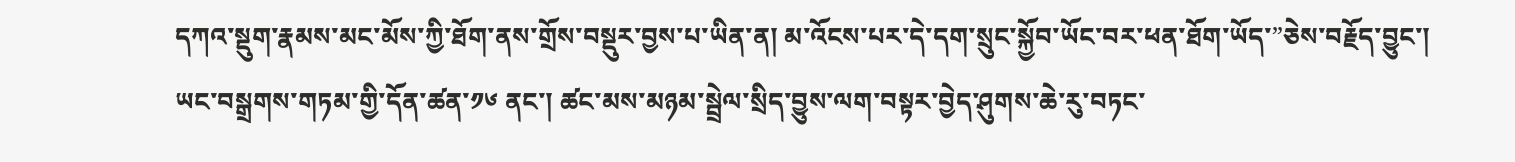དཀའ་སྡུག་རྣམས་མང་མོས་ཀྱི་ཐོག་ནས་གྲོས་བསྡུར་བྱས་པ་ཡིན་ན། མ་འོངས་པར་དེ་དག་སྲུང་སྐྱོབ་ཡོང་བར་ཕན་ཐོག་ཡོད་”ཅེས་བརྗོད་བྱུང་།
ཡང་བསྒྲགས་གཏམ་གྱི་དོན་ཚན་༡༦ ནང་། ཚང་མས་མཉམ་སྦྲེལ་སྲིད་བྱུས་ལག་བསྟར་བྱེད་ཤུགས་ཆེ་རུ་བཏང་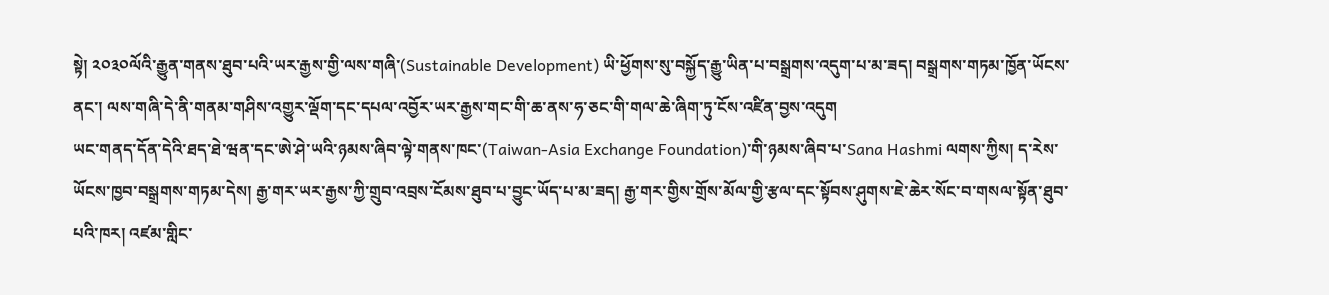སྟེ། ༢༠༣༠ལོའི་རྒྱུན་གནས་ཐུབ་པའི་ཡར་རྒྱས་གྱི་ལས་གཞི་(Sustainable Development) ཡི་ཕྱོགས་སུ་བསྐྱོད་རྒྱུ་ཡིན་པ་བསྒྲགས་འདུག་པ་མ་ཟད། བསྒྲགས་གཏམ་ཁྱོན་ཡོངས་ནང་། ལས་གཞི་དེ་ནི་གནམ་གཤིས་འགྱུར་ལྡོག་དང་དཔལ་འབྱོར་ཡར་རྒྱས་གང་གི་ཆ་ནས་ཧ་ཅང་གི་གལ་ཆེ་ཞིག་ཏུ་ངོས་འཛིན་བྱས་འདུག
ཡང་གནད་དོན་དེའི་ཐད་ཐེ་ཝན་དང་ཨེ་ཤེ་ཡའི་ཉམས་ཞིབ་ལྟེ་གནས་ཁང་(Taiwan-Asia Exchange Foundation)་གི་ཉམས་ཞིབ་པ་Sana Hashmi ལགས་ཀྱིས། ད་རེས་ཡོངས་ཁྱབ་བསྒྲགས་གཏམ་དེས། རྒྱ་གར་ཡར་རྒྱས་ཀྱི་གྲུབ་འབྲས་ངོམས་ཐུབ་པ་བྱུང་ཡོད་པ་མ་ཟད། རྒྱ་གར་གྱིས་གྲོས་མོལ་གྱི་རྩལ་དང་སྟོབས་ཤུགས་ཇེ་ཆེར་སོང་བ་གསལ་སྟོན་ཐུབ་པའི་ཁར། འཛམ་གླིང་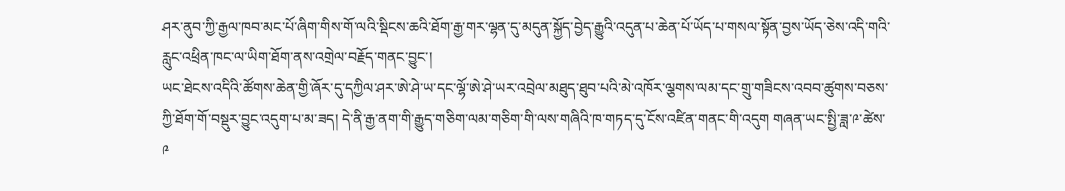ཤར་ནུབ་ཀྱི་རྒྱལ་ཁབ་མང་པོ་ཞིག་གིས་གོ་ལའི་སྡིངས་ཆའི་ཐོག་རྒྱ་གར་ལྷན་དུ་མདུན་སྐྱོད་བྱེད་རྒྱུའི་འདུན་པ་ཆེན་པོ་ཡོད་པ་གསལ་སྟོན་བྱས་ཡོད་ཅེས་འདི་གའི་རླུང་འཕྲིན་ཁང་ལ་ཡིག་ཐོག་ནས་འགྲེལ་བརྗོད་གནང་བྱུང་།
ཡང་ཐེངས་འདིའི་ཚོགས་ཆེན་གྱི་ཞོར་དུ་དཀྱིལ་ཤར་ཨེ་ཤེ་ཡ་དང་ལྷོ་ཨེ་ཤེ་ཡར་འབྲེལ་མཐུད་ཐུབ་པའི་མེ་འཁོར་ལྕགས་ལམ་དང་གྲུ་གཟིངས་འབབ་ཚུགས་བཅས་ཀྱི་ཐོག་གོ་བསྡུར་བྱུང་འདུག་པ་མ་ཟད། དེ་ནི་རྒྱ་ནག་གི་རྒྱུད་གཅིག་ལམ་གཅིག་གི་ལས་གཞིའི་ཁ་གཏད་དུ་ངོས་འཛིན་གནང་གི་འདུག གཞན་ཡང་སྤྱི་ཟླ་༩་ཚེས་༩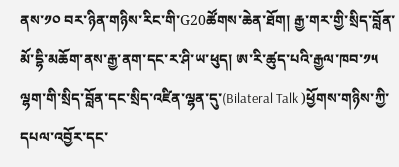ནས་༡༠ བར་ཉིན་གཉིས་རིང་གི་G20ཚོགས་ཆེན་ཐོག། རྒྱ་གར་གྱི་སྲིད་བློན་མོ་དྷི་མཆོག་ནས་རྒྱ་ནག་དང་ར་ཤི་ཡ་ཕུད། ཨ་རི་ཚུད་པའི་རྒྱལ་ཁབ་༡༥ ལྷག་གི་སྲིད་བློན་དང་སྲིད་འཛིན་ལྷན་དུ་(Bilateral Talk )ཕྱོགས་གཉིས་ཀྱི་དཔལ་འབྱོར་དང་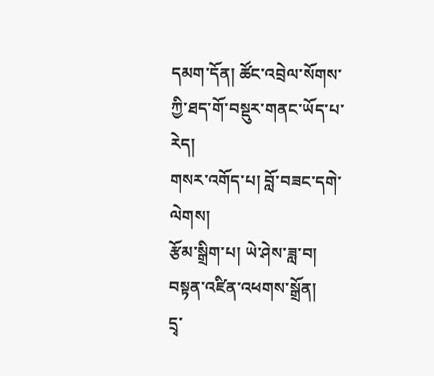དམག་དོན། ཚོང་འབྲེལ་སོགས་ཀྱི་ཐད་གོ་བསྡུར་གནང་ཡོད་པ་རེད།
གསར་འགོད་པ། བློ་བཟང་དགེ་ལེགས།
རྩོམ་སྒྲིག་པ། ཡེ་ཤེས་ཟླ་བ། བསྟན་འཛིན་འཕགས་སྒྲོན།
དྲྭ་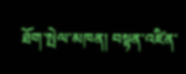ཐོག་སྤེལ་མཁན། བསྟན་འཛིན་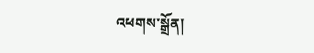འཕགས་སྒྲོན།